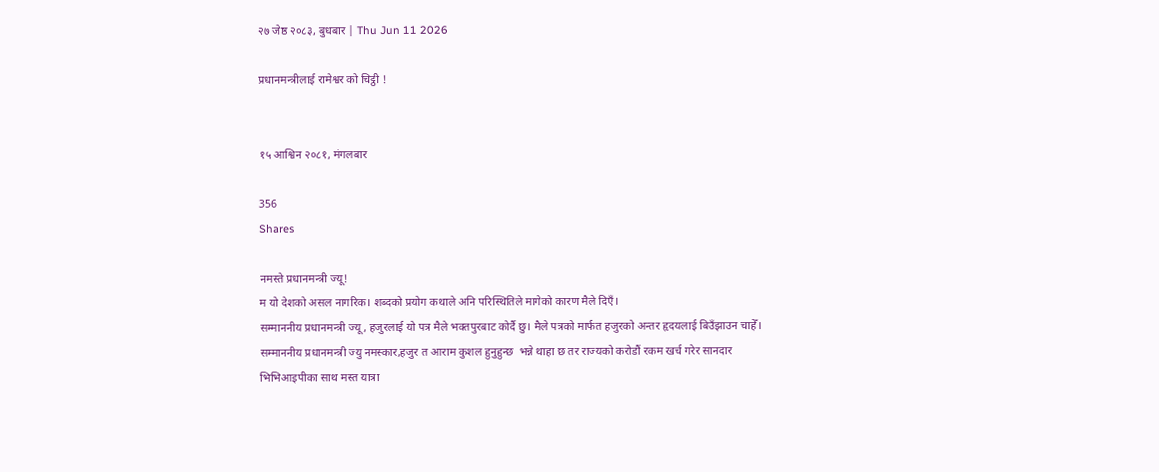२७ जेष्ठ २०८३, बुधबार | Thu Jun 11 2026

प्रधानमन्त्रीलाई रामेश्वर को चिट्ठी !


१५ आश्विन २०८१, मंगलबार

356
Shares

नमस्ते प्रधानमन्त्री ज्यू!
म यो देशको असल नागरिक। शब्दको प्रयोग कथाले अनि परिस्थितिले मागेको कारण मैले दिएँ।
सम्माननीय प्रधानमन्त्री ज्यू, हजुरलाई यो पत्र मैले भक्तपुरबाट कोर्दै छु। मैले पत्रको मार्फत हजुरको अन्तर हृदयलाई बिउँझाउन चाहेँ। सम्माननीय प्रधानमन्त्री ज्यु नमस्कार,हजुर त आराम कुशल हुनुहुन्छ  भन्ने थाहा छ तर राज्यको करोडौं रकम खर्च गरेर सानदार भिभिआइपीका साथ मस्त यात्रा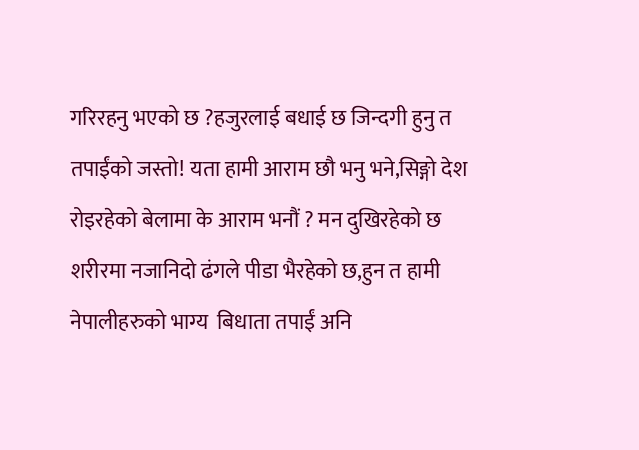गरिरहनु भएको छ ?हजुरलाई बधाई छ जिन्दगी हुनु त तपाईंको जस्तो! यता हामी आराम छौ भनु भने,सिङ्गो देश रोइरहेको बेलामा के आराम भनौं ? मन दुखिरहेको छ शरीरमा नजानिदो ढंगले पीडा भैरहेको छ,हुन त हामी नेपालीहरुको भाग्य  बिधाता तपाईं अनि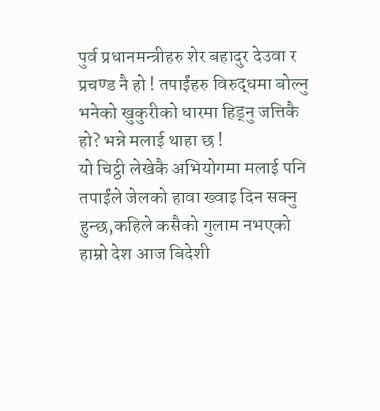पुर्व प्रधानमन्त्रीहरु शेर बहादुर देउवा र प्रचण्ड नै हो ! तपाईंहरु विरुद्धमा बोल्नु भनेको खुकुरीको धारमा हिड्नु जत्तिकै हो? भन्ने मलाई थाहा छ !
यो चिट्ठी लेखेकै अभियोगमा मलाई पनि तपाईंले जेलको हावा ख्वाइ दिन सक्नु हुन्छ,कहिले कसैको गुलाम नभएको हाम्रो देश आज बिदेशी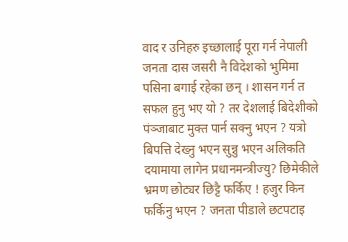वाद र उनिहरु इच्छालाई पूरा गर्न नेपाली जनता दास जसरी नै विदेशको भुमिमा पसिना बगाई रहेका छन् । शासन गर्न त सफल हुनु भए यो ? तर देशलाई बिदेशीको पंञ्जाबाट मुक्त पार्न सक्नु भएन ? यत्रो बिपत्ति देख्नु भएन सुन्नु भएन अलिकति दयामाया लागेन प्रधानमन्त्रीज्यु? छिमेकीले भ्रमण छोट्यर छिट्टै फर्किए ! हजुर किन फर्किनु भएन ? जनता पीडाले छटपटाइ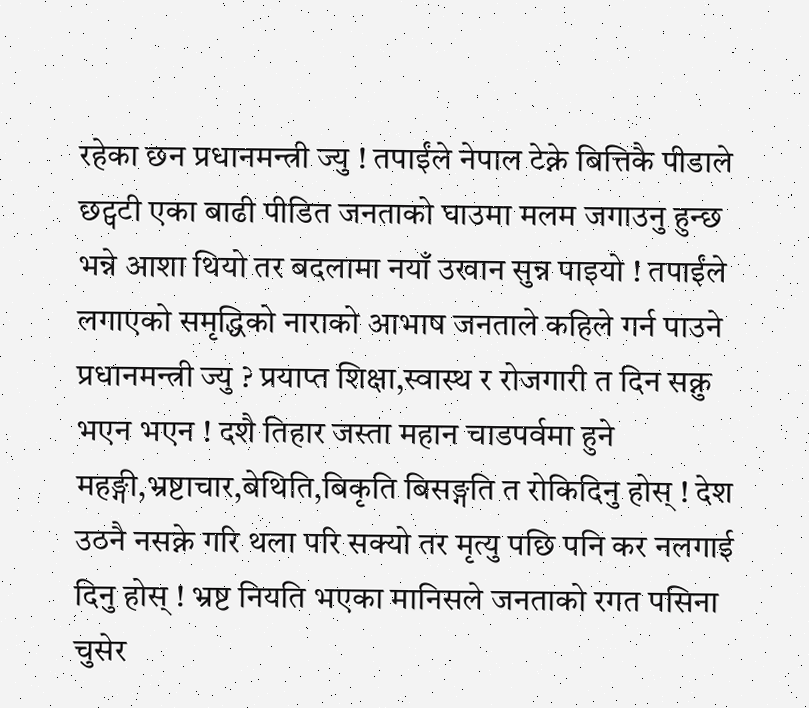रहेका छन प्रधानमन्त्री ज्यु ! तपाईंले नेपाल टेक्ने बित्तिकै पीडाले छट्पटी एका बाढी पीडित जनताको घाउमा मलम जगाउनु हुन्छ भन्ने आशा थियो तर बदलामा नयाँ उखान सुन्न पाइयो ! तपाईंले लगाएको समृद्धिको नाराको आभाष जनताले कहिले गर्न पाउने प्रधानमन्त्री ज्यु ? प्रयाप्त शिक्षा,स्वास्थ र रोजगारी त दिन सक्नु भएन भएन ! दशै तिहार जस्ता महान चाडपर्वमा हुने महङ्गी,भ्रष्टाचार,बेथिति,बिकृति बिसङ्गति त रोकिदिनु होस् ! देश उठनै नसक्ने गरि थला परि सक्यो तर मृत्यु पछि पनि कर नलगाई दिनु होस् ! भ्रष्ट नियति भएका मानिसले जनताको रगत पसिना चुसेर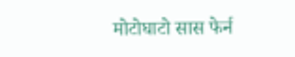मोटोघाटो सास फेर्न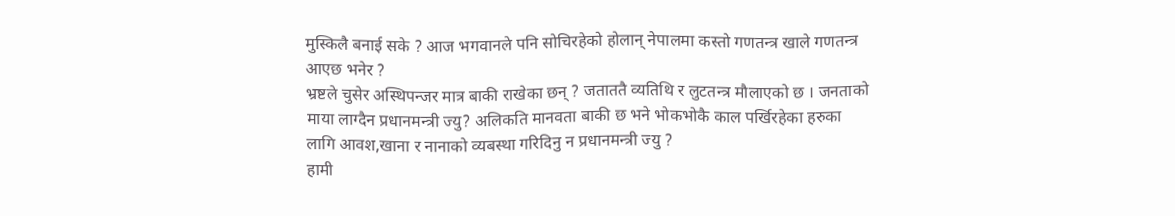मुस्किलै बनाई सके ? आज भगवानले पनि सोचिरहेको होलान् नेपालमा कस्तो गणतन्त्र खाले गणतन्त्र आएछ भनेर ?
भ्रष्टले चुसेर अस्थिपन्जर मात्र बाकी राखेका छन् ? जताततै व्यतिथि र लुटतन्त्र मौलाएको छ । जनताको माया लाग्दैन प्रधानमन्त्री ज्यु? अलिकति मानवता बाकी छ भने भोकभोकै काल पर्खिरहेका हरुका लागि आवश,खाना र नानाको व्यबस्था गरिदिनु न प्रधानमन्त्री ज्यु ?
हामी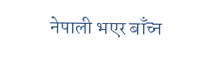नेपाली भएर बाँच्न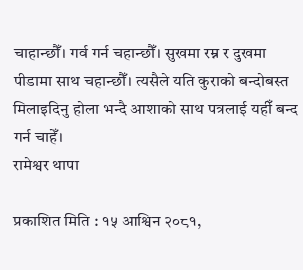चाहान्छौँ। गर्व गर्न चहान्छौँ। सुखमा रम्न र दुखमा पीडामा साथ चहान्छौँ। त्यसैले यति कुराको बन्दोबस्त मिलाइदिनु होला भन्दै आशाको साथ पत्रलाई यहीँ बन्द गर्न चाहेँ।
रामेश्वर थापा

प्रकाशित मिति : १५ आश्विन २०८१,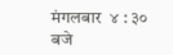मंगलबार  ४ : ३० बजे